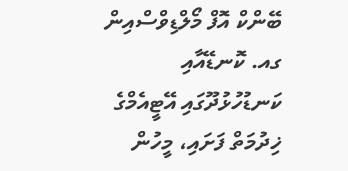ބޭންކް އޮފް މޯލްޑިވްސްއިން ގއ. ކޮނޑޭއާއި ކަނޑުހުޅުދޫގައި އޭޓީއެމްގެ ޚިދުމަތް ފަށައި، މީހުން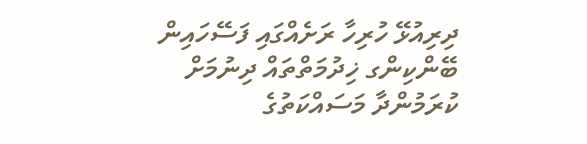ދިރިއުޅޭ ހުރިހާ ރަށެއްގައި ފަސޭހައިން ބޭންކިންގ ޚިދުމަތްތައް ދިނުމަށް ކުރަމުންދާ މަސައްކަތުގެ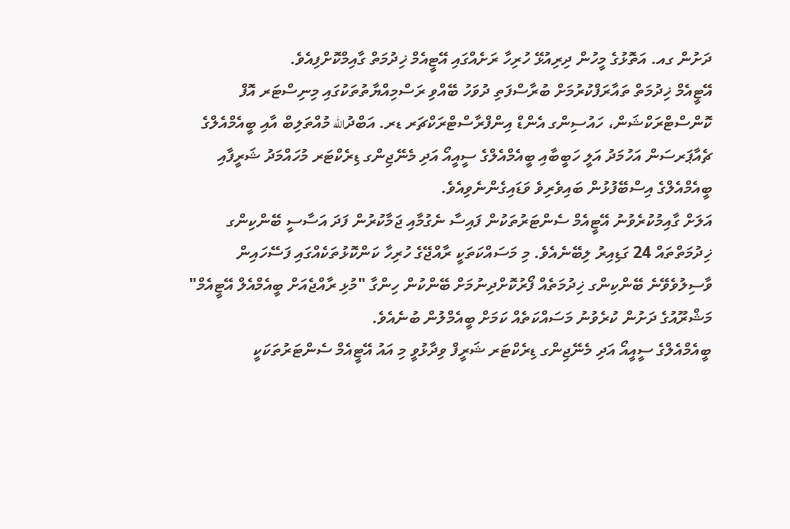ދަށުން ގއ. އަތޮޅުގެ މީހުން ދިރިއުޅޭ ހުރިހާ ރަށެއްގައި އޭޓީއެމް ޚިދުމަތް ގާއިމްކޮށްފިއެވެ.
އޭޓީއެމް ޚިދުމަތް ތައާރަފްކުރުމަށް ބުރާސްފަތި ދުވަހު ބޭއްވި ރަސްމިއްޔާތުތަކުގައި މިނިސްޓަރ އޮފް ކޮންސްޓްރަކްޝަން، ހައުސިންގ އެންޑް އިންފްރާސްޓްރަކްޗަރ ޑރ. އަބްދުالله މުއްތަލިބް އާއި ބީއެމްއެލްގެ ޗެއާޕަރސަން އަހުމަދު އަލީ ހަބީބާއި ބީއެމްއެލްގެ ސީއީއޯ އަދި މެނޭޖިންގ ޑިރެކްޓަރ މުހައްމަދު ޝަރީފާއި ބީއެމްއެލްގެ އިސްބޭފުޅުން ބައިވެރިވެ ވަޑައިގެންނެވިއެވެ.
އަލަށް ގާއިމުކުރެވުނު އޭޓީއެމް ސެންޓަރުތަކުން ފައިސާ ނެގުމާއި ޖަމާކުރުން ފަދަ އަސާސީ ބޭންކިންގ ޚިދުމަތްތައް 24 ގަޑިއިރު ލިބޭނެއެވެ. މި މަސައްކަތަކީ ރާއްޖޭގެ ހުރިހާ ކަންކޮޅުތަކެއްގައި ފަސޭހައިން ވާސިލުވެވޭނެ ބޭންކިންގ ޚިދުމަތެއް ފޯރުކޮށްދިނުމަށް ބޭންކުން ހިންގާ "މުޅި ރާއްޖެއަށް ބީއެމްއެލް އޭޓީއެމް" މަޝްރޫއުގެ ދަށުން ކުރެވުނު މަސައްކަތެއް ކަމަށް ބީއެމްލުން ބުނެއެވެ.
ބީއެމްއެލްގެ ސީއީއޯ އަދި މެނޭޖިންގ ޑިރެކްޓަރ ޝަރީފް ވިދާޅުވީ މި އައު އޭޓީއެމް ސެންޓަރުތަކަކީ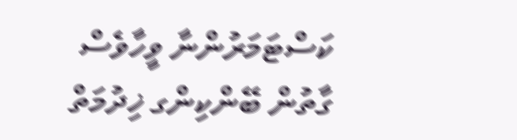ކަސްޓަމަރުންނާ ވީހާވެސް ގާތުން ބޭންކިންގ ޚިދުމަތް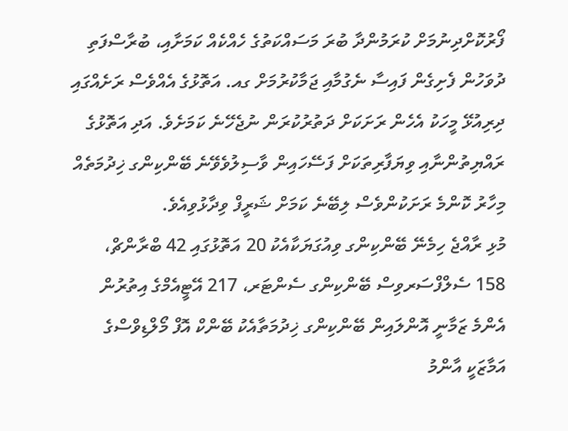ފޯރުކޮށްދިނުމަށް ކުރަމުންދާ ބުރަ މަސައްކަތުގެ ހެއްކެއް ކަމަށާއި، ބުރާސްފަތި ދުވަހުން ފެށިގެން ފައިސާ ނެގުމާއި ޖަމާކުރުމަށް ގއ. އަތޮޅުގެ އެއްވެސް ރަށެއްގައި ދިރިއުޅޭ މީހަކު އެހެން ރަށަކަށް ދަތުރުކުރަން ނުޖެހޭނެ ކަމަށެވެ. އަދި އަތޮޅުގެ ރައްޔިތުންނާއި ވިޔަފާރިތަކަށް ފަސޭހައިން ވާސިލުވެވޭނެ ބޭންކިންގ ޚިދުމަތެއް މިހާރު ކޮންމެ ރަށަކުންވެސް ލިބޭނެ ކަމަށް ޝަރީފް ވިދާޅުވިއެވެ.
މުޅި ރާއްޖެ ހިމެނޭ ބޭންކިންގ ވިއުގަޔަކާއެކު 20 އަތޮޅުގައި 42 ބްރާންޗް، 158 ސެލްފްސަރވިސް ބޭންކިންގ ސެންޓަރ، 217 އޭޓީއެމްގެ އިތުރުން އެންމެ ޒަމާނީ އޮންލައިން ބޭންކިންގ ޚިދުމަތާއެކު ބޭންކް އޮފް މޯލްޑިވްސްގެ އަމާޒަކީ އާންމު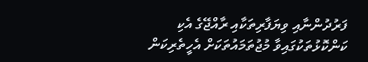ފަރުދުންނާއި ވިޔަފާރިތަކާއި ރާއްޖޭގެ އެކި ކަންކޮޅުތަކުގައިވާ މުޖުތަމައުތަކަށް އެހީތެރިކަން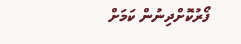ފޯރުކޮށްދިނުން ކަމަށް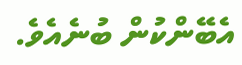އެބޭންކުން ބުނެއެވެ.